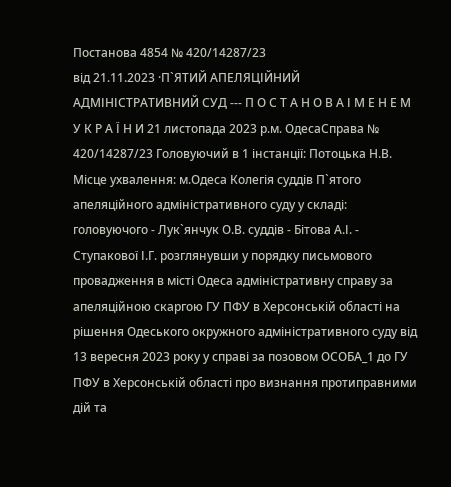Постанова 4854 № 420/14287/23
від 21.11.2023 ·П`ЯТИЙ АПЕЛЯЦІЙНИЙ АДМІНІСТРАТИВНИЙ СУД --- П О С Т А Н О В А І М Е Н Е М У К Р А Ї Н И 21 листопада 2023 р.м. ОдесаСправа № 420/14287/23 Головуючий в 1 інстанції: Потоцька Н.В. Місце ухвалення: м.Одеса Колегія суддів П`ятого апеляційного адміністративного суду у складі: головуючого - Лук`янчук О.В. суддів - Бітова А.І. - Ступакової І.Г. розглянувши у порядку письмового провадження в місті Одеса адміністративну справу за апеляційною скаргою ГУ ПФУ в Херсонській області на рішення Одеського окружного адміністративного суду від 13 вересня 2023 року у справі за позовом ОСОБА_1 до ГУ ПФУ в Херсонській області про визнання протиправними дій та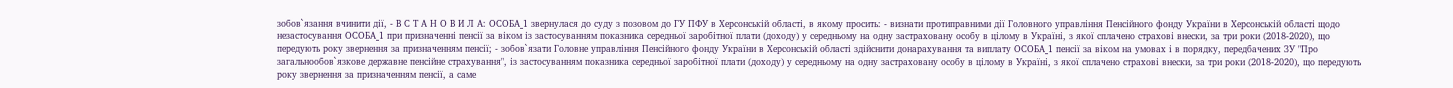зобов`язання вчинити дії, - В С Т А Н О В И Л А: ОСОБА_1 звернулася до суду з позовом до ГУ ПФУ в Херсонській області, в якому просить: - визнати протиправними дії Головного управління Пенсійного фонду України в Херсонській області щодо незастосування ОСОБА_1 при призначенні пенсії за віком із застосуванням показника середньої заробітної плати (доходу) у середньому на одну застраховану особу в цілому в Україні, з якої сплачено страхові внески, за три роки (2018-2020), що передують року звернення за призначенням пенсії; - зобов`язати Головне управління Пенсійного фонду України в Херсонській області здійснити донарахування та виплату ОСОБА_1 пенсії за віком на умовах і в порядку, передбачених ЗУ "Про загальнообов`язкове державне пенсійне страхування", із застосуванням показника середньої заробітної плати (доходу) у середньому на одну застраховану особу в цілому в Україні, з якої сплачено страхові внески, за три роки (2018-2020), що передують року звернення за призначенням пенсії, а саме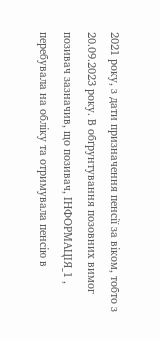2021 року, з дати призначення пенсії за віком, тобто з 20.09.2023 року. В обґрунтування позовних вимог позивач зазначив, що позивач, ІНФОРМАЦІЯ_1 , перебувала на обліку та отримувала пенсію в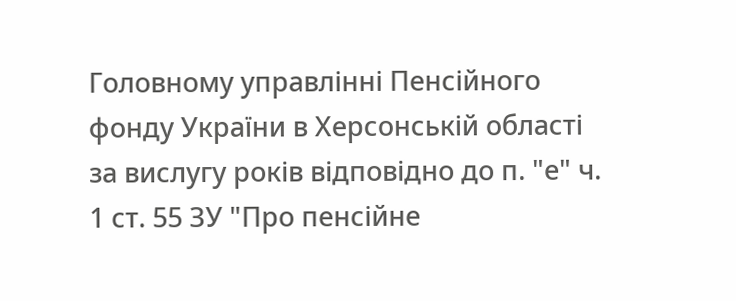Головному управлінні Пенсійного фонду України в Херсонській області за вислугу років відповідно до п. "е" ч. 1 ст. 55 ЗУ "Про пенсійне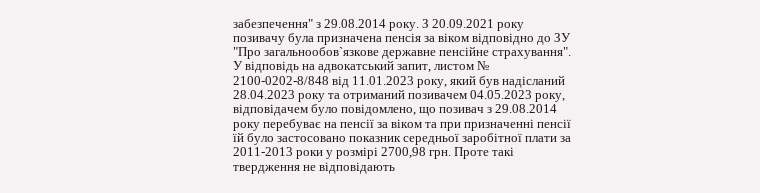забезпечення" з 29.08.2014 року. З 20.09.2021 року позивачу була призначена пенсія за віком відповідно до ЗУ "Про загальнообов`язкове державне пенсійне страхування". У відповідь на адвокатський запит, листом № 2100-0202-8/848 від 11.01.2023 року, який був надісланий 28.04.2023 року та отриманий позивачем 04.05.2023 року, відповідачем було повідомлено, що позивач з 29.08.2014 року перебуває на пенсії за віком та при призначенні пенсії їй було застосовано показник середньої заробітної плати за 2011-2013 роки у розмірі 2700,98 грн. Проте такі твердження не відповідають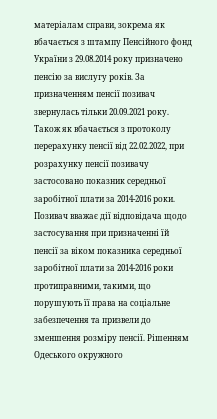матеріалам справи, зокрема як вбачається з штампу Пенсійного фонд України з 29.08.2014 року призначено пенсію за вислугу років. За призначенням пенсії позивач звернулась тільки 20.09.2021 року. Також як вбачається з протоколу перерахунку пенсії від 22.02.2022, при розрахунку пенсії позивачу застосовано показник середньої заробітної плати за 2014-2016 роки. Позивач вважає дії відповідача щодо застосування при призначенні їй пенсії за віком показника середньої заробітної плати за 2014-2016 роки протиправними, такими, що порушують її права на соціальне забезпечення та призвели до зменшення розміру пенсії. Рішенням Одеського окружного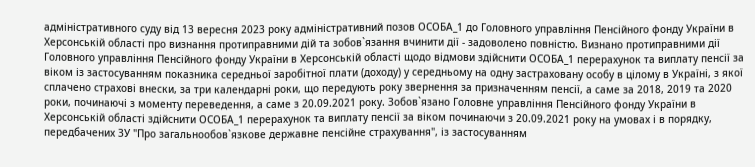адміністративного суду від 13 вересня 2023 року адміністративний позов ОСОБА_1 до Головного управління Пенсійного фонду України в Херсонській області про визнання протиправними дій та зобов`язання вчинити дії - задоволено повністю. Визнано протиправними дії Головного управління Пенсійного фонду України в Херсонській області щодо відмови здійснити ОСОБА_1 перерахунок та виплату пенсії за віком із застосуванням показника середньої заробітної плати (доходу) у середньому на одну застраховану особу в цілому в Україні, з якої сплачено страхові внески, за три календарні роки, що передують року звернення за призначенням пенсії, а саме за 2018, 2019 та 2020 роки, починаючі з моменту переведення, а саме з 20.09.2021 року. Зобов`язано Головне управління Пенсійного фонду України в Херсонській області здійснити ОСОБА_1 перерахунок та виплату пенсії за віком починаючи з 20.09.2021 року на умовах і в порядку, передбачених ЗУ "Про загальнообов`язкове державне пенсійне страхування", із застосуванням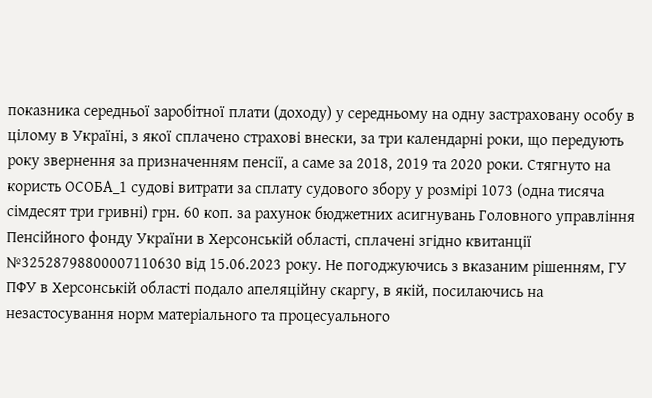показника середньої заробітної плати (доходу) у середньому на одну застраховану особу в цілому в Україні, з якої сплачено страхові внески, за три календарні роки, що передують року звернення за призначенням пенсії, а саме за 2018, 2019 та 2020 роки. Стягнуто на користь ОСОБА_1 судові витрати за сплату судового збору у розмірі 1073 (одна тисяча сімдесят три гривні) грн. 60 коп. за рахунок бюджетних асигнувань Головного управління Пенсійного фонду України в Херсонській області, сплачені згідно квитанції №32528798800007110630 від 15.06.2023 року. Не погоджуючись з вказаним рішенням, ГУ ПФУ в Херсонській області подало апеляційну скаргу, в якій, посилаючись на незастосування норм матеріального та процесуального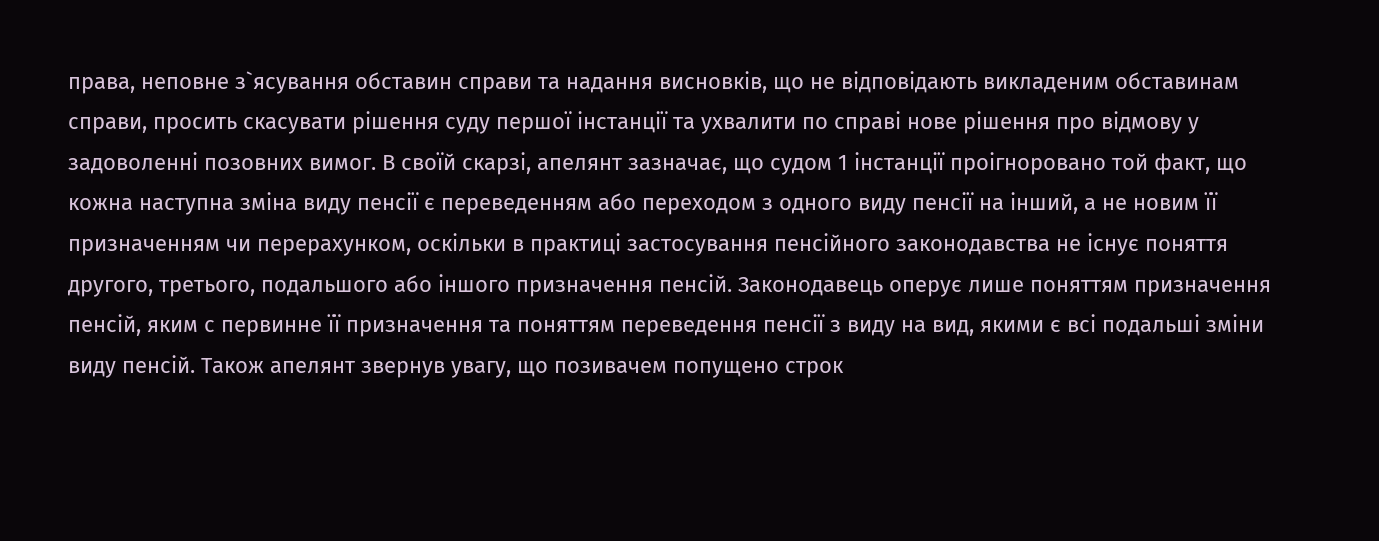права, неповне з`ясування обставин справи та надання висновків, що не відповідають викладеним обставинам справи, просить скасувати рішення суду першої інстанції та ухвалити по справі нове рішення про відмову у задоволенні позовних вимог. В своїй скарзі, апелянт зазначає, що судом 1 інстанції проігноровано той факт, що кожна наступна зміна виду пенсії є переведенням або переходом з одного виду пенсії на інший, а не новим її призначенням чи перерахунком, оскільки в практиці застосування пенсійного законодавства не існує поняття другого, третього, подальшого або іншого призначення пенсій. Законодавець оперує лише поняттям призначення пенсій, яким с первинне її призначення та поняттям переведення пенсії з виду на вид, якими є всі подальші зміни виду пенсій. Також апелянт звернув увагу, що позивачем попущено строк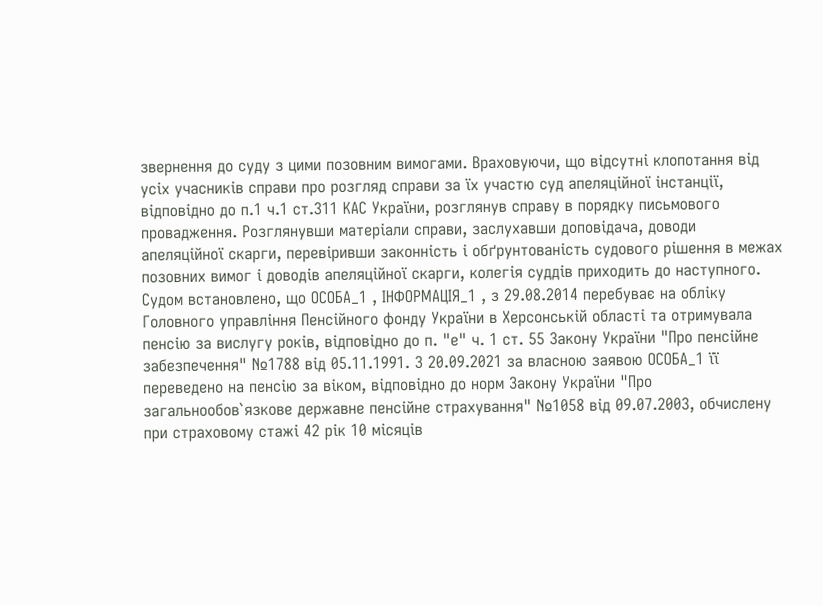звернення до суду з цими позовним вимогами. Враховуючи, що відсутні клопотання від усіх учасників справи про розгляд справи за їх участю суд апеляційної інстанції, відповідно до п.1 ч.1 ст.311 КАС України, розглянув справу в порядку письмового провадження. Розглянувши матеріали справи, заслухавши доповідача, доводи апеляційної скарги, перевіривши законність і обґрунтованість судового рішення в межах позовних вимог і доводів апеляційної скарги, колегія суддів приходить до наступного. Судом встановлено, що ОСОБА_1 , ІНФОРМАЦІЯ_1 , з 29.08.2014 перебуває на обліку Головного управління Пенсійного фонду України в Херсонській області та отримувала пенсію за вислугу років, відповідно до п. "е" ч. 1 ст. 55 Закону України "Про пенсійне забезпечення" №1788 від 05.11.1991. З 20.09.2021 за власною заявою ОСОБА_1 її переведено на пенсію за віком, відповідно до норм Закону України "Про загальнообов`язкове державне пенсійне страхування" №1058 від 09.07.2003, обчислену при страховому стажі 42 рік 10 місяців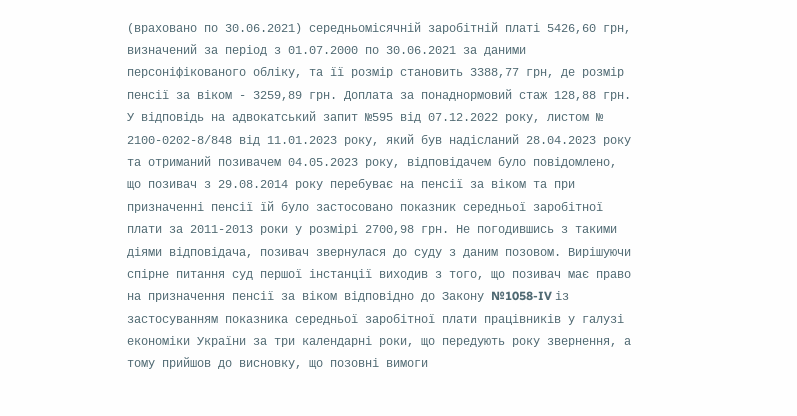(враховано по 30.06.2021) середньомісячній заробітній платі 5426,60 грн, визначений за період з 01.07.2000 по 30.06.2021 за даними персоніфікованого обліку, та її розмір становить 3388,77 грн, де розмір пенсії за віком - 3259,89 грн. Доплата за понаднормовий стаж 128,88 грн. У відповідь на адвокатський запит №595 від 07.12.2022 року, листом № 2100-0202-8/848 від 11.01.2023 року, який був надісланий 28.04.2023 року та отриманий позивачем 04.05.2023 року, відповідачем було повідомлено, що позивач з 29.08.2014 року перебуває на пенсії за віком та при призначенні пенсії їй було застосовано показник середньої заробітної плати за 2011-2013 роки у розмірі 2700,98 грн. Не погодившись з такими діями відповідача, позивач звернулася до суду з даним позовом. Вирішуючи спірне питання суд першої інстанції виходив з того, що позивач має право на призначення пенсії за віком відповідно до Закону №1058-IV із застосуванням показника середньої заробітної плати працівників у галузі економіки України за три календарні роки, що передують року звернення, а тому прийшов до висновку, що позовні вимоги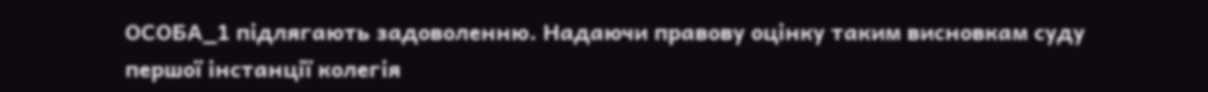ОСОБА_1 підлягають задоволенню. Надаючи правову оцінку таким висновкам суду першої інстанції колегія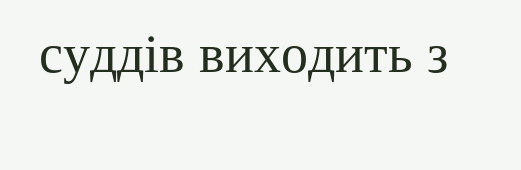суддів виходить з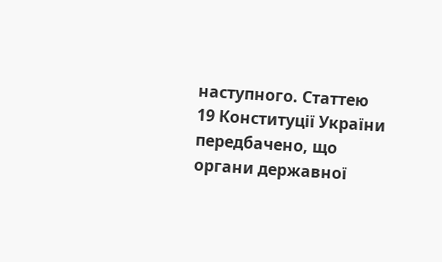наступного. Статтею 19 Конституції України передбачено, що органи державної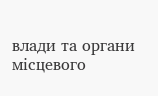влади та органи місцевого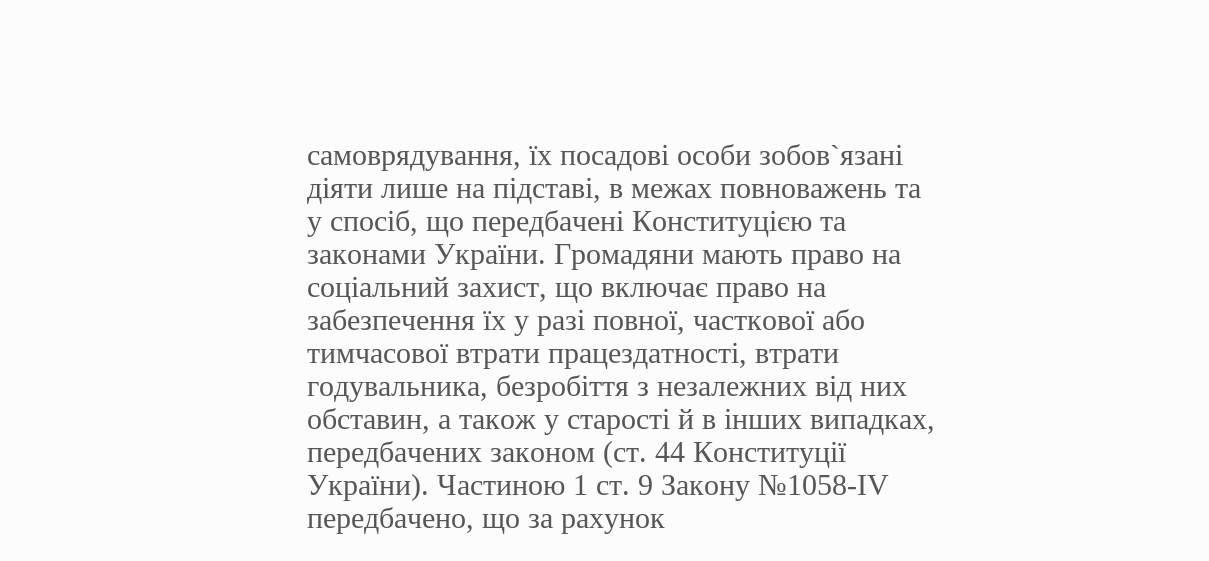самоврядування, їх посадові особи зобов`язані діяти лише на підставі, в межах повноважень та у спосіб, що передбачені Конституцією та законами України. Громадяни мають право на соціальний захист, що включає право на забезпечення їх у разі повної, часткової або тимчасової втрати працездатності, втрати годувальника, безробіття з незалежних від них обставин, а також у старості й в інших випадках, передбачених законом (ст. 44 Конституції України). Частиною 1 ст. 9 Закону №1058-ІV передбачено, що за рахунок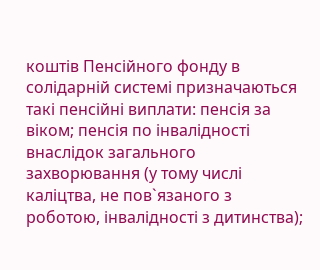коштів Пенсійного фонду в солідарній системі призначаються такі пенсійні виплати: пенсія за віком; пенсія по інвалідності внаслідок загального захворювання (у тому числі каліцтва, не пов`язаного з роботою, інвалідності з дитинства);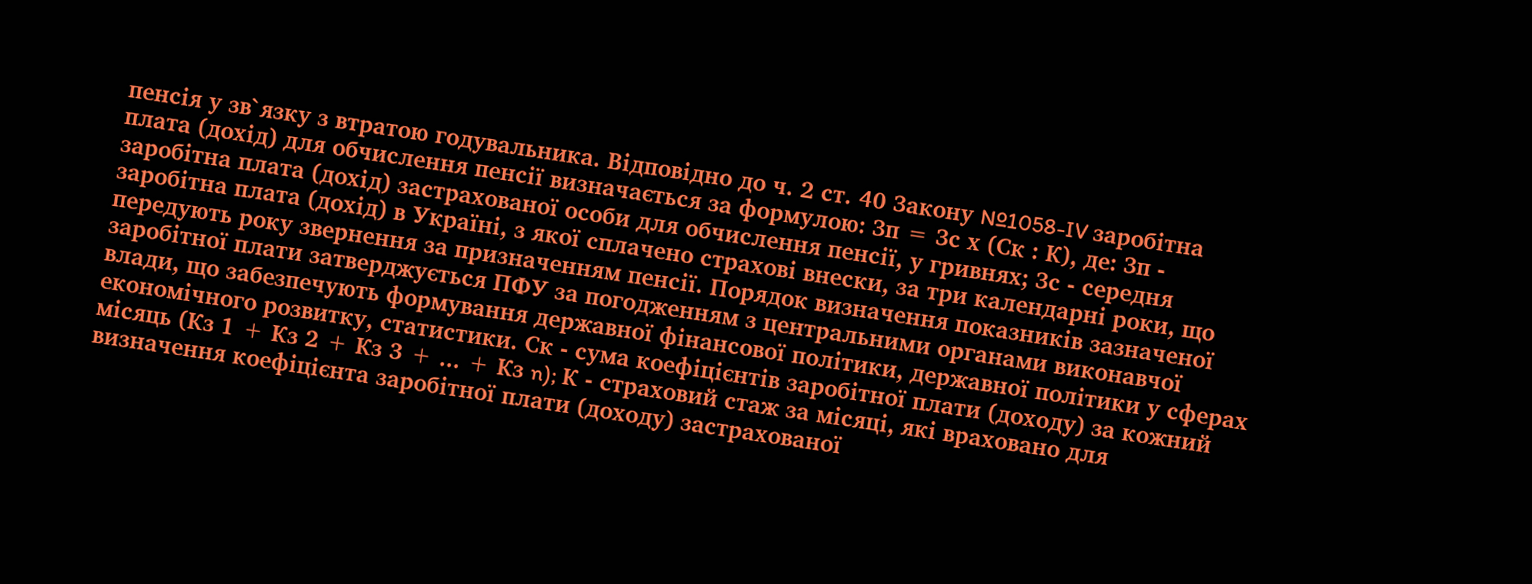пенсія у зв`язку з втратою годувальника. Відповідно до ч. 2 ст. 40 Закону №1058-IV заробітна плата (дохід) для обчислення пенсії визначається за формулою: Зп = Зс х (Ск : К), де: Зп - заробітна плата (дохід) застрахованої особи для обчислення пенсії, у гривнях; Зс - середня заробітна плата (дохід) в Україні, з якої сплачено страхові внески, за три календарні роки, що передують року звернення за призначенням пенсії. Порядок визначення показників зазначеної заробітної плати затверджується ПФУ за погодженням з центральними органами виконавчої влади, що забезпечують формування державної фінансової політики, державної політики у сферах економічного розвитку, статистики. Ск - сума коефіцієнтів заробітної плати (доходу) за кожний місяць (Кз 1 + Кз 2 + Кз 3 + ... + Кз n); К - страховий стаж за місяці, які враховано для визначення коефіцієнта заробітної плати (доходу) застрахованої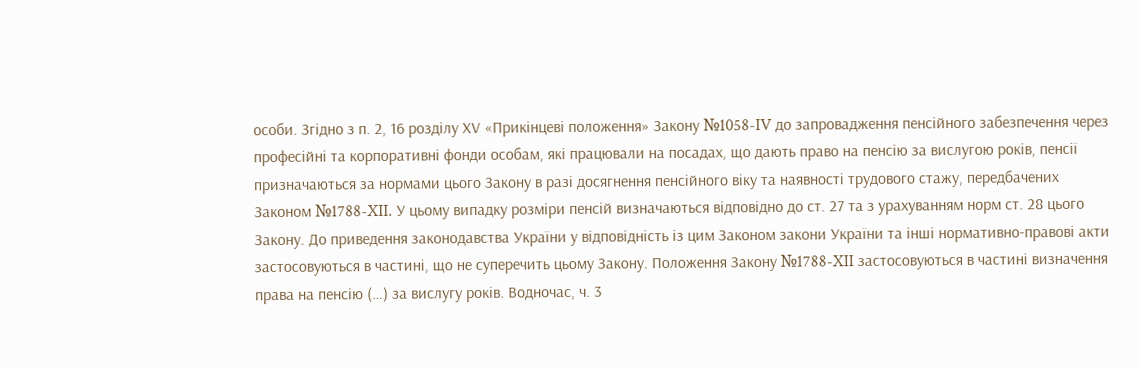особи. Згідно з п. 2, 16 розділу ХV «Прикінцеві положення» Закону №1058-IV до запровадження пенсійного забезпечення через професійні та корпоративні фонди особам, які працювали на посадах, що дають право на пенсію за вислугою років, пенсії призначаються за нормами цього Закону в разі досягнення пенсійного віку та наявності трудового стажу, передбачених Законом №1788-XII. У цьому випадку розміри пенсій визначаються відповідно до ст. 27 та з урахуванням норм ст. 28 цього Закону. До приведення законодавства України у відповідність із цим Законом закони України та інші нормативно-правові акти застосовуються в частині, що не суперечить цьому Закону. Положення Закону №1788-XII застосовуються в частині визначення права на пенсію (…) за вислугу років. Водночас, ч. 3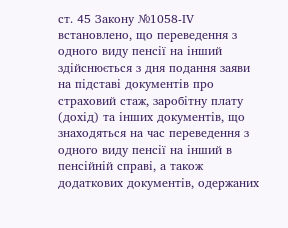ст. 45 Закону №1058-ІV встановлено, що переведення з одного виду пенсії на інший здійснюється з дня подання заяви на підставі документів про страховий стаж, заробітну плату (дохід) та інших документів, що знаходяться на час переведення з одного виду пенсії на інший в пенсійній справі, а також додаткових документів, одержаних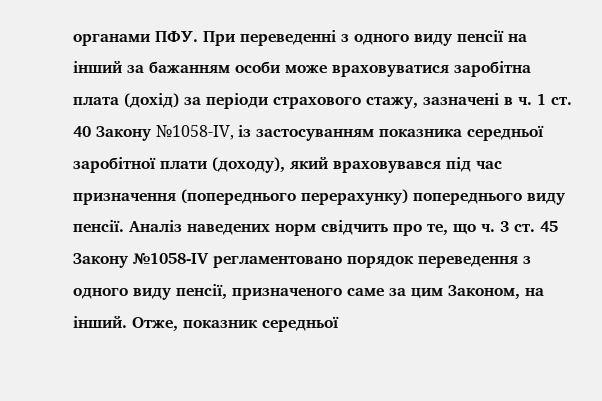органами ПФУ. При переведенні з одного виду пенсії на інший за бажанням особи може враховуватися заробітна плата (дохід) за періоди страхового стажу, зазначені в ч. 1 ст. 40 Закону №1058-IV, із застосуванням показника середньої заробітної плати (доходу), який враховувався під час призначення (попереднього перерахунку) попереднього виду пенсії. Аналіз наведених норм свідчить про те, що ч. 3 ст. 45 Закону №1058-ІV регламентовано порядок переведення з одного виду пенсії, призначеного саме за цим Законом, на інший. Отже, показник середньої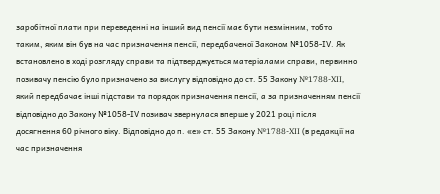заробітної плати при переведенні на інший вид пенсії має бути незмінним, тобто таким, яким він був на час призначення пенсії, передбаченої Законом №1058-ІV. Як встановлено в ході розгляду справи та підтверджується матеріалами справи, первинно позивачу пенсію було призначено за вислугу відповідно до ст. 55 Закону №1788-XII, який передбачає інші підстави та порядок призначення пенсії, а за призначенням пенсії відповідно до Закону №1058-ІV позивач звернулася вперше у 2021 році після досягнення 60 річного віку. Відповідно до п. «е» ст. 55 Закону №1788-XII (в редакції на час призначення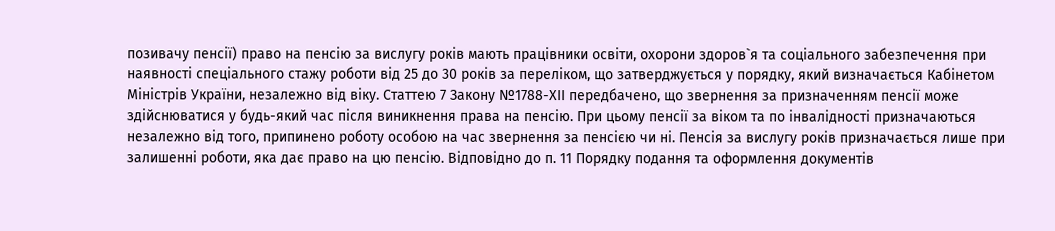позивачу пенсії) право на пенсію за вислугу років мають працівники освіти, охорони здоров`я та соціального забезпечення при наявності спеціального стажу роботи від 25 до 30 років за переліком, що затверджується у порядку, який визначається Кабінетом Міністрів України, незалежно від віку. Статтею 7 Закону №1788-XII передбачено, що звернення за призначенням пенсії може здійснюватися у будь-який час після виникнення права на пенсію. При цьому пенсії за віком та по інвалідності призначаються незалежно від того, припинено роботу особою на час звернення за пенсією чи ні. Пенсія за вислугу років призначається лише при залишенні роботи, яка дає право на цю пенсію. Відповідно до п. 11 Порядку подання та оформлення документів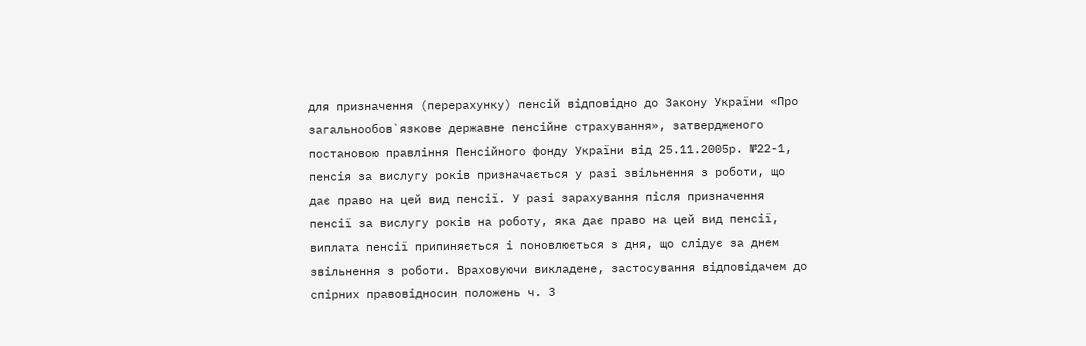для призначення (перерахунку) пенсій відповідно до Закону України «Про загальнообов`язкове державне пенсійне страхування», затвердженого постановою правління Пенсійного фонду України від 25.11.2005р. №22-1, пенсія за вислугу років призначається у разі звільнення з роботи, що дає право на цей вид пенсії. У разі зарахування після призначення пенсії за вислугу років на роботу, яка дає право на цей вид пенсії, виплата пенсії припиняється і поновлюється з дня, що слідує за днем звільнення з роботи. Враховуючи викладене, застосування відповідачем до спірних правовідносин положень ч. 3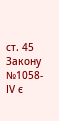ст. 45 Закону №1058-ІV є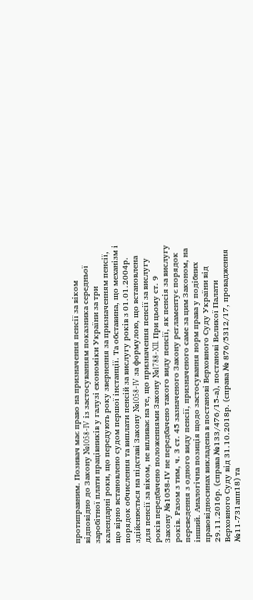протиправним. Позивач має право на призначення пенсії за віком відповідно до Закону №1058-IV із застосуванням показника середньої заробітної плати працівників у галузі економіки України за три календарні роки, що передують року звернення за призначенням пенсії, що вірно встановлено судом першої інстанції. Та обставина, що механізм і порядок обчислення та виплати пенсій за вислугу років з 01.01.2004р. здійснюється на підставі Закону №1058-IV за формулою, що встановлена для пенсії за віком, не впливає на те, що призначення пенсії за вислугу років передбачено положеннями Закону №1788-XII. При цьому ст. 9 Закону №1058-ІV не передбачено такого виду пенсії, як пенсія за вислугу років. Разом з тим, ч. 3 ст. 45 зазначеного Закону регламентує порядок переведення з одного виду пенсії, призначеного саме за цим Законом, на інший. Аналогічна позиція щодо застосування норм права у подібних правовідносинах викладена в постанові Верховного Суду України від 29.11.2016р. (справа №133/476/15-а), постанові Великої Палати Верховного Суду від 31.10.2018р. (справа № 876/5312/17, провадження №11-731апп18) та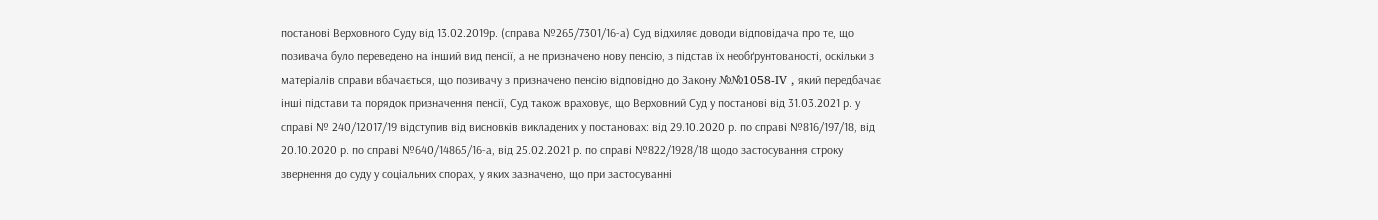постанові Верховного Суду від 13.02.2019р. (справа №265/7301/16-а) Суд відхиляє доводи відповідача про те, що позивача було переведено на інший вид пенсії, а не призначено нову пенсію, з підстав їх необґрунтованості, оскільки з матеріалів справи вбачається, що позивачу з призначено пенсію відповідно до Закону №№1058-IV , який передбачає інші підстави та порядок призначення пенсії, Суд також враховує, що Верховний Суд у постанові від 31.03.2021 р. у справі № 240/12017/19 відступив від висновків викладених у постановах: від 29.10.2020 р. по справі №816/197/18, від 20.10.2020 р. по справі №640/14865/16-а, від 25.02.2021 р. по справі №822/1928/18 щодо застосування строку звернення до суду у соціальних спорах, у яких зазначено, що при застосуванні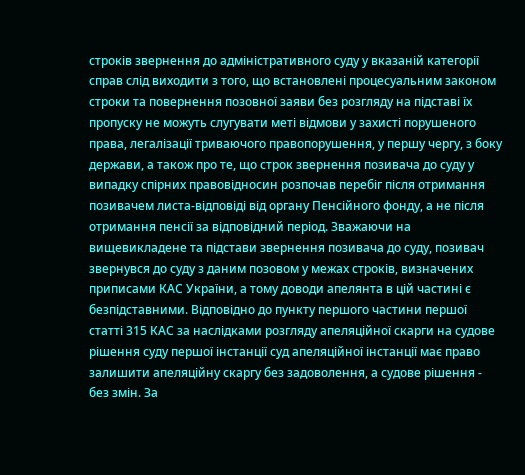строків звернення до адміністративного суду у вказаній категорії справ слід виходити з того, що встановлені процесуальним законом строки та повернення позовної заяви без розгляду на підставі їх пропуску не можуть слугувати меті відмови у захисті порушеного права, легалізації триваючого правопорушення, у першу чергу, з боку держави, а також про те, що строк звернення позивача до суду у випадку спірних правовідносин розпочав перебіг після отримання позивачем листа-відповіді від органу Пенсійного фонду, а не після отримання пенсії за відповідний період. Зважаючи на вищевикладене та підстави звернення позивача до суду, позивач звернувся до суду з даним позовом у межах строків, визначених приписами КАС України, а тому доводи апелянта в цій частині є безпідставними. Відповідно до пункту першого частини першої статті 315 КАС за наслідками розгляду апеляційної скарги на судове рішення суду першої інстанції суд апеляційної інстанції має право залишити апеляційну скаргу без задоволення, а судове рішення - без змін. За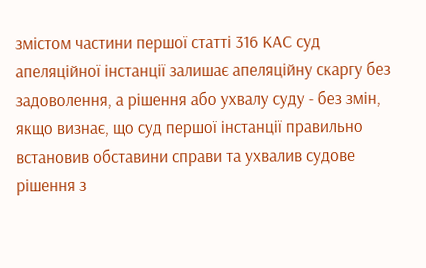змістом частини першої статті 316 КАС суд апеляційної інстанції залишає апеляційну скаргу без задоволення, а рішення або ухвалу суду - без змін, якщо визнає, що суд першої інстанції правильно встановив обставини справи та ухвалив судове рішення з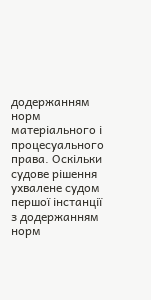додержанням норм матеріального і процесуального права. Оскільки судове рішення ухвалене судом першої інстанції з додержанням норм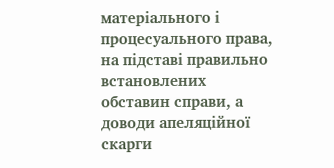матеріального і процесуального права, на підставі правильно встановлених обставин справи, а доводи апеляційної скарги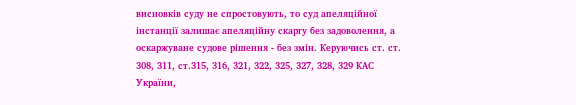висновків суду не спростовують, то суд апеляційної інстанції залишає апеляційну скаргу без задоволення, а оскаржуване судове рішення - без змін. Керуючись ст. ст. 308, 311, ст.315, 316, 321, 322, 325, 327, 328, 329 КАС України,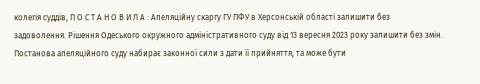колегія суддів, П О С Т А Н О В И Л А : Апеляційну скаргу ГУ ПФУ в Херсонській області залишити без задоволення. Рішення Одеського окружного адміністративного суду від 13 вересня 2023 року залишити без змін. Постанова апеляційного суду набирає законної сили з дати її прийняття, та може бути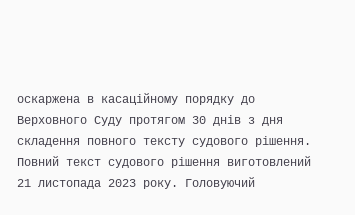оскаржена в касаційному порядку до Верховного Суду протягом 30 днів з дня складення повного тексту судового рішення. Повний текст судового рішення виготовлений 21 листопада 2023 року. Головуючий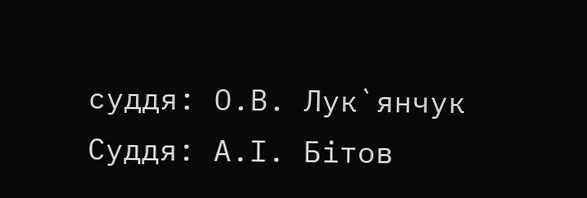суддя: О.В. Лук`янчук Суддя: А.І. Бітов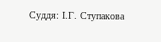Суддя: І.Г. Ступакова